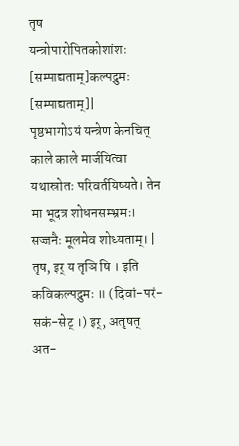तृष
यन्त्रोपारोपितकोशांशः
[सम्पाद्यताम्]कल्पद्रुमः
[सम्पाद्यताम्]|
पृष्ठभागोऽयं यन्त्रेण केनचित् काले काले मार्जयित्वा यथास्रोतः परिवर्तयिष्यते। तेन मा भूदत्र शोधनसम्भ्रमः। सज्जनैः मूलमेव शोध्यताम्। |
तृष, इर् य तृञि षि । इति कविकल्पद्रुमः ॥ (दिवां-परं-सकं-सेट् ।) इर्, अतृषत् अत-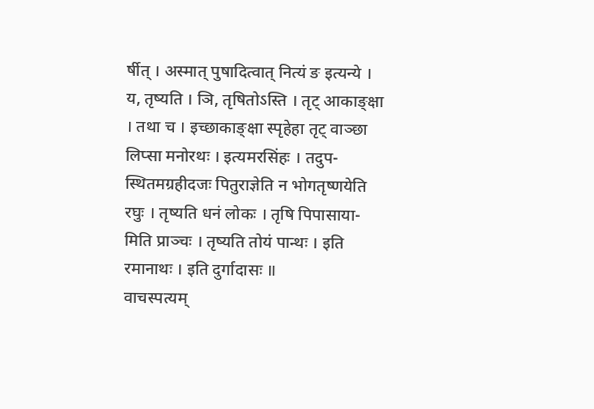र्षीत् । अस्मात् पुषादित्वात् नित्यं ङ इत्यन्ये । य, तृष्यति । ञि, तृषितोऽस्ति । तृट् आकाङ्क्षा । तथा च । इच्छाकाङ्क्षा स्पृहेहा तृट् वाञ्छा लिप्सा मनोरथः । इत्यमरसिंहः । तदुप- स्थितमग्रहीदजः पितुराज्ञेति न भोगतृष्णयेति रघुः । तृष्यति धनं लोकः । तृषि पिपासाया- मिति प्राञ्चः । तृष्यति तोयं पान्थः । इति रमानाथः । इति दुर्गादासः ॥
वाचस्पत्यम्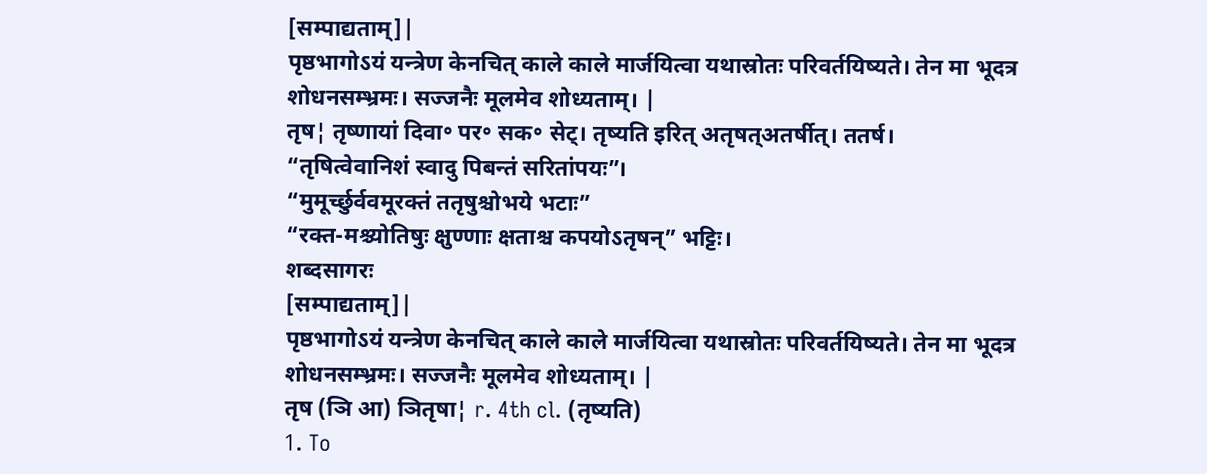[सम्पाद्यताम्]|
पृष्ठभागोऽयं यन्त्रेण केनचित् काले काले मार्जयित्वा यथास्रोतः परिवर्तयिष्यते। तेन मा भूदत्र शोधनसम्भ्रमः। सज्जनैः मूलमेव शोध्यताम्। |
तृष¦ तृष्णायां दिवा॰ पर॰ सक॰ सेट्। तृष्यति इरित् अतृषत्अतर्षीत्। ततर्ष।
“तृषित्वेवानिशं स्वादु पिबन्तं सरितांपयः”।
“मुमूर्च्छुर्ववमूरक्तं ततृषुश्चोभये भटाः”
“रक्त-मश्च्योतिषुः क्षुण्णाः क्षताश्च कपयोऽतृषन्” भट्टिः।
शब्दसागरः
[सम्पाद्यताम्]|
पृष्ठभागोऽयं यन्त्रेण केनचित् काले काले मार्जयित्वा यथास्रोतः परिवर्तयिष्यते। तेन मा भूदत्र शोधनसम्भ्रमः। सज्जनैः मूलमेव शोध्यताम्। |
तृष (ञि आ) ञितृषा¦ r. 4th cl. (तृष्यति)
1. To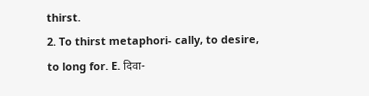thirst.
2. To thirst metaphori- cally, to desire, to long for. E. दिवा-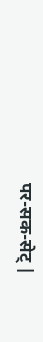पर-सक-सेट् |